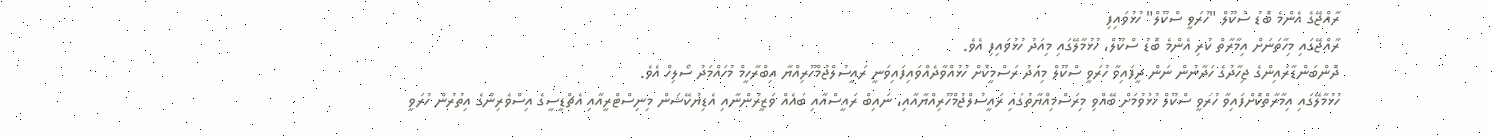ރާއްޖޭގެ އެންމެ ބޮޑު ސުކޫލް "ހުރަވީ ސްކޫލް" ހުޅުވައިފި
ރާއްޖޭގައި މިހާތަނަށް އިމާރާތް ކުރި އެންމެ ބޮޑު ސްކޫލް، ހުޅުމާލޭގައި މިއަދު ހުޅުވައިފި އެވެ.
ދޮންބަންޑާރައިންގެ ޖިހާދުގެ ހަދާނުން ނަން ދީފައިވާ ހުރަވީ ސްކޫލް މިއަދު ރަސްމީކޮށް ހުޅުއްވާދެއްވައިފައިވަނީ ރައީސުލްޖުމްހޫރިއްޔާ އިބްރާހީމް މުހައްމަދު ސޯލިހް އެވެ.
ހުޅުމާލޭގައި އިމާރާތްކޮށްފައިވާ ހުރަވީ ސްކޫލް ހުޅުވުމަށް ބޭއްވި މިރަސްމިއްޔާތުގައި ރައީސުލްޖުމްހޫރިއްޔާއާއި، ނައިބް ރައީސްއާއި ބައެއް ވަޒީރުންނާއި އެޑިޔުކޭޝަން މިނިސްޓްރީއާއި އެޗްޑީސީގެ އިސްވެރިންގެ އިތުރުން ހުރަވީ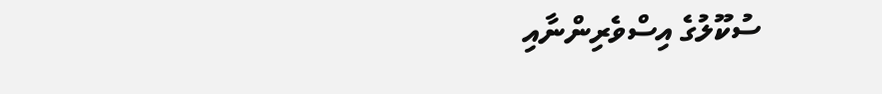ސުކޫލުގެ އިސްވެރިންނާއި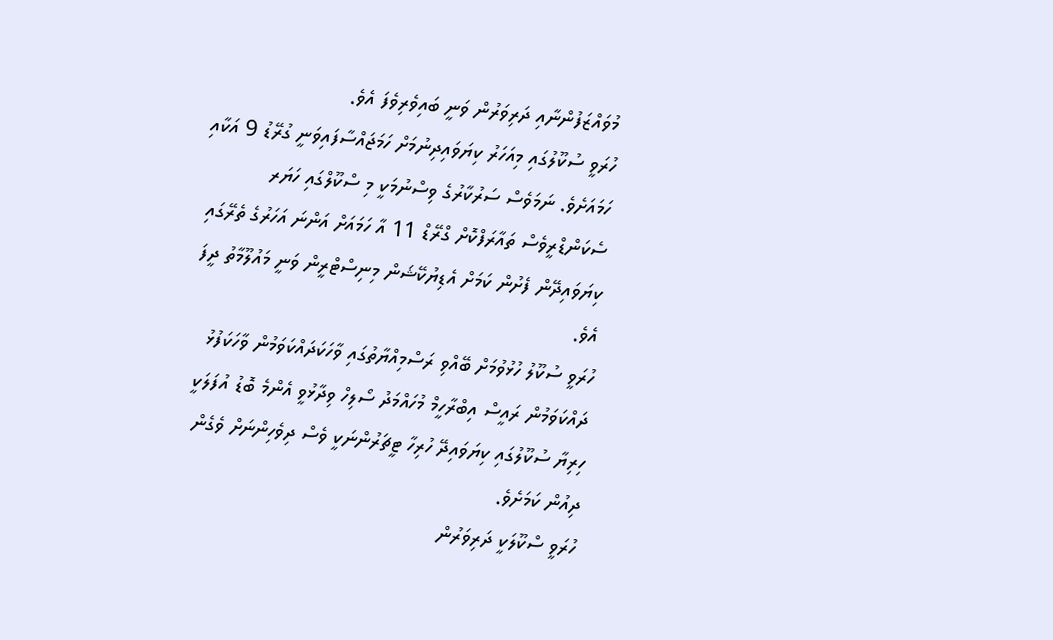މުވައްޒަފުންނާއި ދަރިވަރުން ވަނީ ބައިވެރިވެފަ އެވެ.
ހުރަވީ ސުކޫލުގައި މިއަހަރު ކިޔަވައިދިނުމަށް ހަމަޖައްސާފައިވަނީ ގުރޭޑު 9 އަކާއި ހަމައަށެވެ. ނަމަވެސް ސަރުކާރުގެ ވިސްނުމަކީ މި ސްކޫލްގައި ހަޔަރ ސެކަންޑްރީވެސް ތައާރަފްކޮށް ގްރޭޑް 11 އާ ހަމައަށް އަންނަ އަހަރުގެ ތެރޭގައި ކިޔަވައިދޭން ފެށުން ކަމަށް އެޑިޔުކޭޝަން މިނިސްޓްރީން ވަނީ މައުލޫމާތު ދީފަ އެވެ.
ހުރަވީ ސުކޫލު ހުޅުވުމަށް ބޭއްވި ރަސްމިއްޔާތުގައި ވާހަކަދައްކަވަމުން ވާހަކަފުޅު ދައްކަވަމުން ރައީސް އިބްރާހީމް މުހައްމަދު ސޯލިހް ވިދާޅުވީ އެންމެ ބޮޑު އުފަލަކީ ހިރިޔާ ސުކޫލުގައި ކިޔަވައިދޭ ހުރިހާ ޓީޗަރުންނަކީ ވެސް ދިވެހިންނަށް ވެގެން ދިއުން ކަމަށެވެ.
ހުރަވީ ސްކޫލަކީ ދަރިވަރުން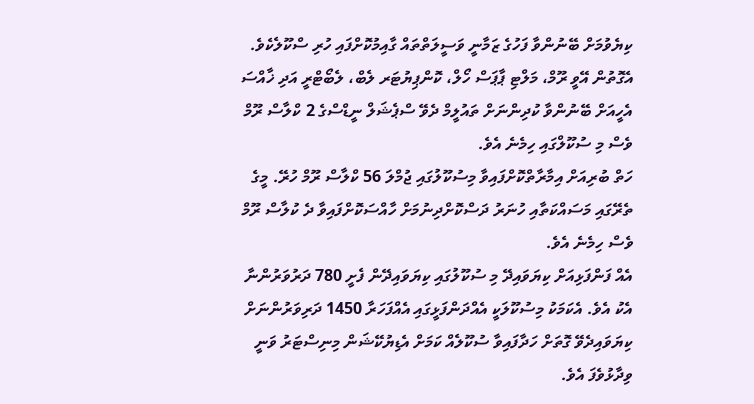ކިޔެވުމަށް ބޭނުންވާ ފަހުގެ ޒަމާނީ ވަސީލަތްތައް ގާއިމުކޮށްފައި ހުރި ސްކޫލެކެވެ. އެގޮތުން އޭވީ ރޫމް، މަލްޓި ޕާޕަސް ހޯލް، ކޮންޕިޔުޓަރ ލެބް، ލެބޯޓްރީ އަދި ޚާއްސަ އެހީއަށް ބޭނުންވާ ކުދިންނަށް ތައުލީމް ދެވޭ ސްޕެޝަލް ނީޑްސްގެ 2 ކްލާސް ރޫމް ވެސް މި ސުކޫލްގައި ހިމެނެ އެވެ.
ހަތް ބުރިއަށް އިމާރާތްކޮށްފައިވާ މިސުކޫލުގައި ޖުމްލަ 56 ކްލާސް ރޫމް ހުރޭ. މީގެ ތެރޭގައި މަސައްކަތާއި ހުނަރު ދަސްކޮށްދިނުމަށް ހާއްސަކޮށްފައިވާ ދެ ކުލާސް ރޫމް ވެސް ހިމެނެ އެވެ.
އެއް ފަންފަޅިއަށް ކިޔަވައިދޭ މި ސުކޫލުގައި ކިޔަވައިދޭން ފެށީ 780 ދަރުވަރުންނާ އެކު އެވެ. އެކަމަކު މިސުކޫލަކީ އެއްދަންފަޅީގައި އެއްފަހަރާ 1450 ދަރިވަރުންނަށް ކިޔަވައިދެވޭ ގޮތަށް ހަދާފައިވާ ސުކޫލެއް ކަމަށް އެޑިޔުކޭޝަން މިނިސްޓަރު ވަނީ ވިދާޅުވެފަ އެވެ.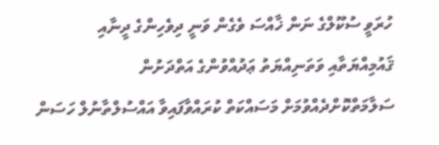ހުރަވީ ސުކޫލްގެ ނަން ޚާއްސަ ވެގެން ވަނީ ދިވެހިންގެ ދީނާއި ޤައުމިއްޔަތާއި ވަތަނިއްޔަތު ޢަދުއްވުންގެ އަތްދަށުން ސަލާމަތްކޮށްދެއްވުމަށް މަސައްކަތް ކުރައްވާފައިވާ އައްސުލްތާނުލް ހަސަން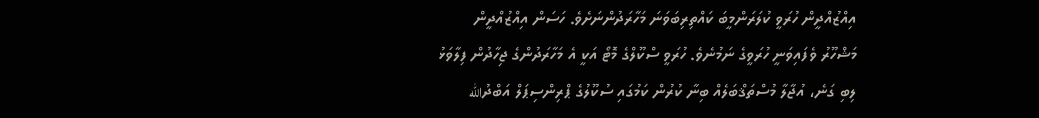އިއްޒުއްދީން ހުރަވީ ކުލަރަންމީބަ ކައްތިރިބަވަނަ މަހާރަދުންނަށެވެ. ހަސަން އިއްޒުއްދީން މަޝްހޫރު ވެފައިވަނީ ހުރަވީގެ ނަމުނެވެ. ހުރަވީ ސްކޫލްގެ މޮޓޯ އަކީ އެ މަހާރަދުންގެ ޖިހާދުން ފިލާވަޅު ލިބި ގަނެ، އުޖާލާ މުސްތަޤްބަލެއް ބިނާ ކުރުން ކަމުގައި ސުކޫލުގެ ޕްރިންސިޕަލް އަބްދުالله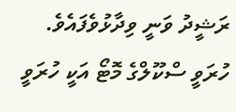ރަޝީދު ވަނީ ވިދާޅުވެފައެވެ.
ހުރަވީ ސްކޫލްގެ މޮޓޯ އަކީ ހުރަވީ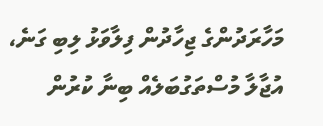މަހާރަދުންގެ ޖިހާދުން ފިލާވަޅު ލިބި ގަނެ، އުޖާލާ މުސްތަގުބަލެއް ބިނާ ކުރުން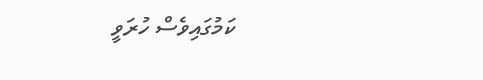ކަމުގައިވެސް ހުރަވީ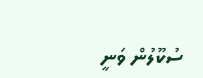ސުކޫލުން ވަނީ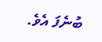ބުނެފަ އެވެ.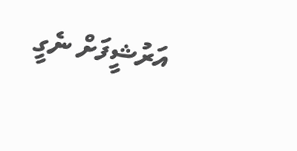އަރުޝީފަށް ނެގީ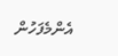އެންމެފަހުން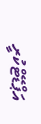އަޕްޑޭޓްކުރީ